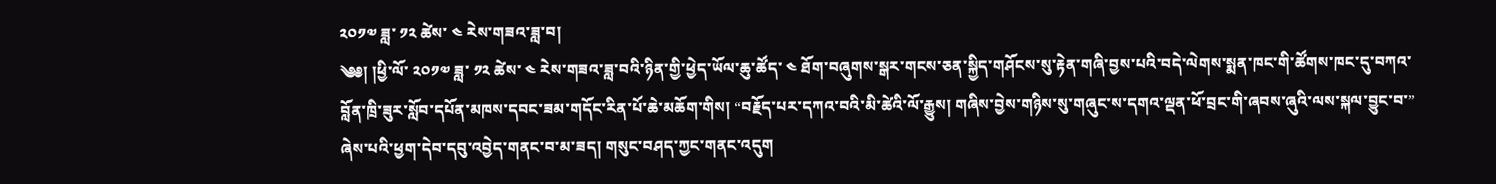༢༠༡༧ ཟླ་ ༡༢ ཚེས་ ༤ རེས་གཟའ་ཟླ་བ།
༄༅། །ཕྱི་ལོ་ ༢༠༡༧ ཟླ་ ༡༢ ཚེས་ ༤ རེས་གཟའ་ཟླ་བའི་ཉིན་གྱི་ཕྱེད་ཡོལ་ཆུ་ཚོད་ ༤ ཐོག་བཞུགས་སྒར་གངས་ཅན་སྐྱིད་གཤོངས་སུ་རྟེན་གཞི་བྱས་པའི་བདེ་ལེགས་སྨན་ཁང་གི་ཚོགས་ཁང་དུ་བཀའ་བློན་ཁྲི་ཟུར་སློབ་དཔོན་མཁས་དབང་ཟམ་གདོང་རིན་པོ་ཆེ་མཆོག་གིས། “བརྗོད་པར་དཀའ་བའི་མི་ཚེའི་ལོ་རྒྱུས། གཞིས་བྱེས་གཉིས་སུ་གཞུང་ས་དགའ་ལྡན་ཕོ་བྲང་གི་ཞབས་ཞུའི་ལས་སྐལ་བྱུང་བ་” ཞེས་པའི་ཕྱག་དེབ་དབུ་འབྱེད་གནང་བ་མ་ཟད། གསུང་བཤད་ཀྱང་གནང་འདུག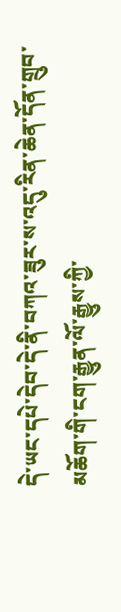དེ་ཡང་དཔེ་དེབ་དེ་ནི་བཀའ་ཟུར་ས་འདུ་རིན་ཆེན་དོན་གྲུབ་མཆོག་གི་ངག་རྒྱུན་ལོ་རྒྱུས་ཀྱི་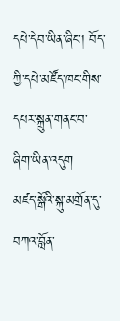དཔེ་དེབ་ཡིན་ཞིང་། བོད་ཀྱི་དཔེ་མཛོད་ཁང་གིས་དཔར་སྐྲུན་གནང་བ་ཞིག་ཡིན་འདུག
མཛད་སྒོའི་སྐུ་མགྲོན་དུ་བཀའ་བློན་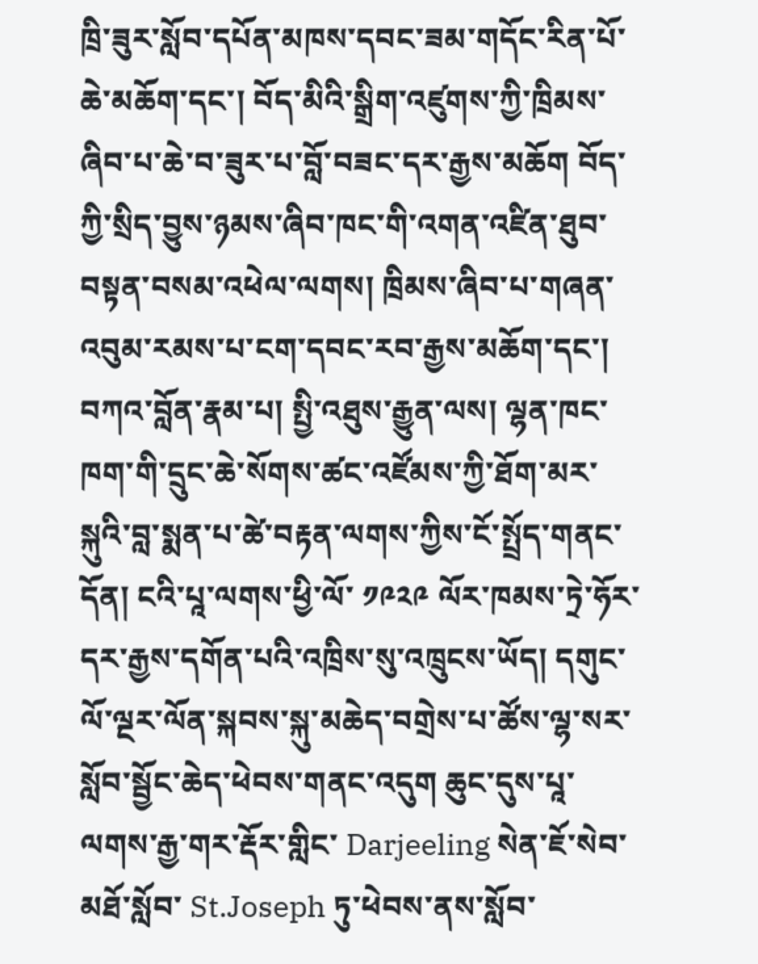ཁྲི་ཟུར་སློབ་དཔོན་མཁས་དབང་ཟམ་གདོང་རིན་པོ་ཆེ་མཆོག་དང་། བོད་མིའི་སྒྲིག་འཛུགས་ཀྱི་ཁྲིམས་ཞིབ་པ་ཆེ་བ་ཟུར་པ་བློ་བཟང་དར་རྒྱས་མཆོག བོད་ཀྱི་སྲིད་བྱུས་ཉམས་ཞིབ་ཁང་གི་འགན་འཛིན་ཐུབ་བསྟན་བསམ་འཕེལ་ལགས། ཁྲིམས་ཞིབ་པ་གཞན་འབུམ་རམས་པ་ངག་དབང་རབ་རྒྱས་མཆོག་དང་། བཀའ་བློན་རྣམ་པ། སྤྱི་འཐུས་རྒྱུན་ལས། ལྷན་ཁང་ཁག་གི་དྲུང་ཆེ་སོགས་ཚང་འཛོམས་ཀྱི་ཐོག་མར་སྐུའི་བླ་སྨན་པ་ཚེ་བརྟན་ལགས་ཀྱིས་ངོ་སྤྲོད་གནང་དོན། ངའི་པཱ་ལགས་ཕྱི་ལོ་ ༡༩༢༩ ལོར་ཁམས་ཏྲེ་ཧོར་དར་རྒྱས་དགོན་པའི་འཁྲིས་སུ་འཁྲུངས་ཡོད། དགུང་ལོ་ལྔར་ལོན་སྐབས་སྐུ་མཆེད་བགྲེས་པ་ཚོས་ལྷ་སར་སློབ་སྦྱོང་ཆེད་ཕེབས་གནང་འདུག ཆུང་དུས་པཱ་ལགས་རྒྱ་གར་རྡོར་གླིང་ Darjeeling སེན་ཇོ་སེབ་མཐོ་སློབ་ St.Joseph ཏུ་ཕེབས་ནས་སློབ་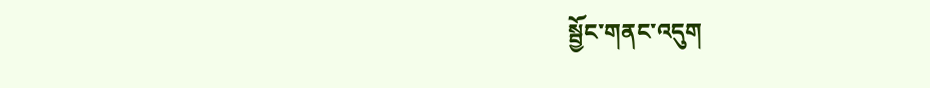སྦྱོང་གནང་འདུག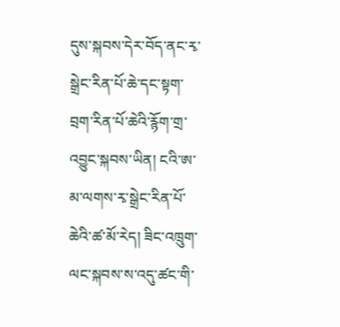དུས་སྐབས་དེར་བོད་ནང་རྭ་སྒྲེང་རིན་པོ་ཆེ་དང་སྟག་བྲག་རིན་པོ་ཆེའི་རྙོག་གྲ་འབྱུང་སྐབས་ཡིན། ངའི་ཨ་མ་ལགས་རྭ་སྒྲེང་རིན་པོ་ཆེའི་ཚ་མོ་རེད། ཟིང་འཁྲུག་ལང་སྐབས་ས་འདུ་ཚང་གི་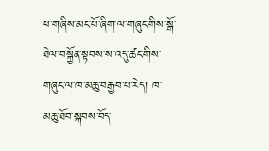ཕ་གཞིས་མང་པོ་ཞིག་ལ་གཞུང་གིས་སྒོ་ཐེལ་བསྐྱོན་སྟབས་ས་འདུ་ཚང་གིས་གཞུང་ལ་ཁ་མཆུ་བརྒྱབ་པ་རེད། ཁ་མཆུ་ཐོབ་སྐབས་བོད་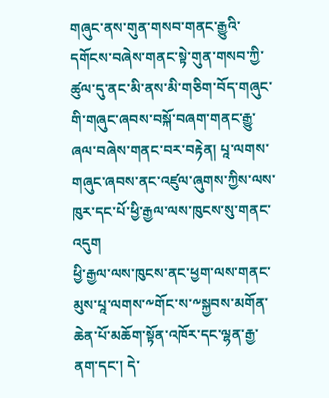གཞུང་ནས་གུན་གསབ་གནང་རྒྱུའི་དགོངས་བཞེས་གནང་སྟེ་གུན་གསབ་ཀྱི་ཚུལ་དུ་ནང་མི་ནས་མི་གཅིག་བོད་གཞུང་གི་གཞུང་ཞབས་བསྐོ་བཞག་གནང་རྒྱུ་ཞལ་བཞེས་གནང་བར་བརྟེན། པཱ་ལགས་གཞུང་ཞབས་ནང་འཛུལ་ཞུགས་ཀྱིས་ལས་ཁུར་དང་པོ་ཕྱི་རྒྱལ་ལས་ཁུངས་སུ་གནང་འདུག
ཕྱི་རྒྱལ་ལས་ཁུངས་ནང་ཕྱག་ལས་གནང་མུས་པཱ་ལགས་༸གོང་ས་༸སྐྱབས་མགོན་ཆེན་པོ་མཆོག་སྟོན་འཁོར་དང་ལྷན་རྒྱ་ནག་དང་། དེ་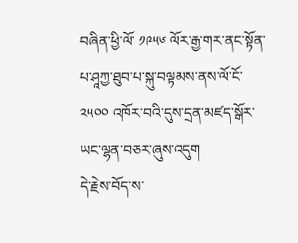བཞིན་ཕྱི་ལོ་ ༡༩༥༦ ལོར་རྒྱ་གར་ནང་སྟོན་པ་ཤཱཀྱ་ཐུབ་པ་སྐུ་བལྟམས་ནས་ལོ་ངོ་ ༢༥༠༠ འཁོར་བའི་དུས་དྲན་མཛད་སྒོར་ཡང་ལྷན་བཅར་ཞུས་འདུག
དེ་རྗེས་བོད་ས་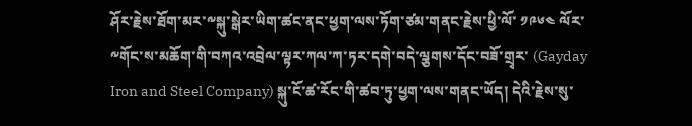ཤོར་རྗེས་ཐོག་མར་༸སྐུ་སྒེར་ཡིག་ཚང་ནང་ཕྱག་ལས་ཏོག་ཙམ་གནང་རྗེས་ཕྱི་ལོ་ ༡༩༦༤ ལོར་༸གོང་ས་མཆོག་གི་བཀའ་འབྲེལ་ལྟར་ཀལ་ཀ་ཏར་དགེ་བདེ་ལྕགས་དོང་བཟོ་གྲྭར་ (Gayday Iron and Steel Company) སྐུ་ངོ་ཚ་རོང་གི་ཚབ་ཏུ་ཕྱག་ལས་གནང་ཡོད། དེའི་རྗེས་སུ་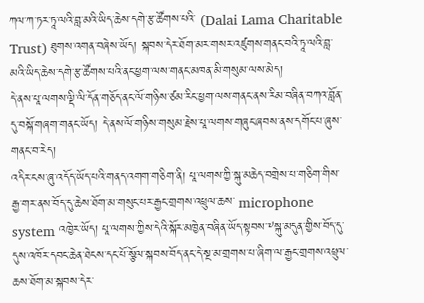ཀལ་ཀ་ཏར་ཏཱ་ལའི་བླ་མའི་ཡིད་ཆེས་དགེ་རྩ་ཚོགས་པའི་ (Dalai Lama Charitable Trust) ཐུགས་འགན་བཞེས་ཡོད། སྐབས་དེར་ཐོག་མར་གསར་འཛུགས་གནང་བའི་ཏཱ་ལའི་བླ་མའི་ཡིད་ཆེས་དགེ་རྩ་ཚོགས་པའི་ནང་ཕྱག་ལས་གནང་མཁན་མི་གསུམ་ལས་མེད།
དེ་ནས་པཱ་ལགས་ལྡི་ལི་དོན་གཅོད་ནང་ལོ་གཉིས་ཙམ་རིང་ཕྱག་ལས་གནང་ནས་རིམ་བཞིན་བཀའ་བློན་དུ་བསྐོ་གཞག་གནང་ཡོད། དེ་ནས་ལོ་གཉིས་གསུམ་རྗེས་པཱ་ལགས་གཞུང་ཞབས་ནས་དགོང་པ་ཞུས་གནང་བ་རེད།
འདིར་ངས་ཞུ་འདོད་ཡོད་པའི་གནད་འགག་གཅིག་ནི། པཱ་ལགས་ཀྱི་སྐུ་མཆེད་བགྲེས་པ་གཅིག་གིས་རྒྱ་གར་ནས་བོད་དུ་ཆེས་ཐོག་མ་གསུང་པར་རྒྱང་གྲགས་འཕྲུལ་ཆས་ microphone system འཁྱེར་ཡོད། པཱ་ལགས་ཀྱིས་དེའི་སྐོར་མཁྱེན་བཞིན་ཡོད་སྟབས་༸སྐུ་མདུན་གྱིས་བོད་དུ་དུས་འཁོར་དབང་ཆེན་ཐེངས་དང་པོ་སྩོལ་སྐབས་བོད་ནང་དེ་སྔ་མ་གྲགས་པ་ཞིག་ལ་རྒྱང་གྲགས་འཕྲུལ་ཆས་ཐོག་མ་སྐབས་དེར་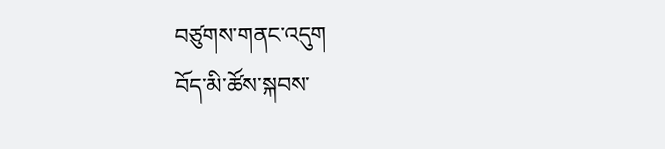བཙུགས་གནང་འདུག
བོད་མི་ཚོས་སྐབས་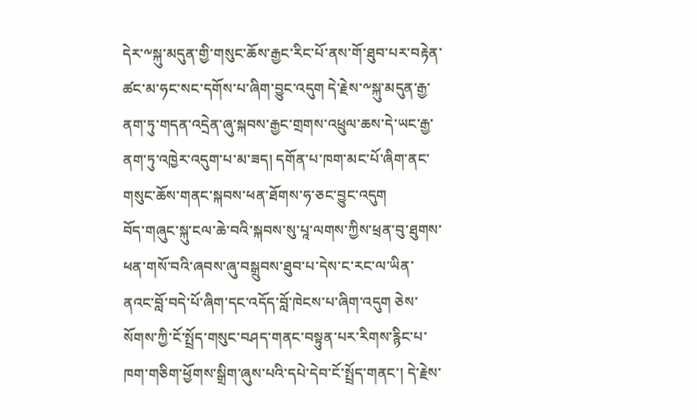དེར་༸སྐུ་མདུན་གྱི་གསུང་ཆོས་རྒྱང་རིང་པོ་ནས་གོ་ཐུབ་པར་བརྟེན་ཚང་མ་ཧང་སང་དགོས་པ་ཞིག་བྱུང་འདུག དེ་རྗེས་༸སྐུ་མདུན་རྒྱ་ནག་ཏུ་གདན་འདྲེན་ཞུ་སྐབས་རྒྱང་གྲགས་འཕྲུལ་ཆས་དེ་ཡང་རྒྱ་ནག་ཏུ་འཁྱེར་འདུག་པ་མ་ཟད། དགོན་པ་ཁག་མང་པོ་ཞིག་ནང་གསུང་ཆོས་གནང་སྐབས་ཕན་ཐོགས་ཧ་ཅང་བྱུང་འདུག
བོད་གཞུང་སྐུ་ངལ་ཆེ་བའི་སྐབས་སུ་པཱ་ལགས་ཀྱིས་ཕྲན་བུ་ཐུགས་ཕན་གསོ་བའི་ཞབས་ཞུ་བསྒྲུབས་ཐུབ་པ་དེས་ང་རང་ལ་ཡིན་ནའང་བློ་བདེ་པོ་ཞིག་དང་འདོད་བློ་ཁེངས་པ་ཞིག་འདུག ཅེས་སོགས་ཀྱི་ངོ་སྤྲོད་གསུང་བཤད་གནང་བསྟུན་པར་རིགས་རྙིང་པ་ཁག་གཅིག་ཕྱོགས་སྒྲིག་ཞུས་པའི་དཔེ་དེབ་ངོ་སྤྲོད་གནང་། དེ་རྗེས་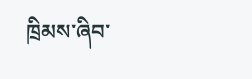ཁྲིམས་ཞིབ་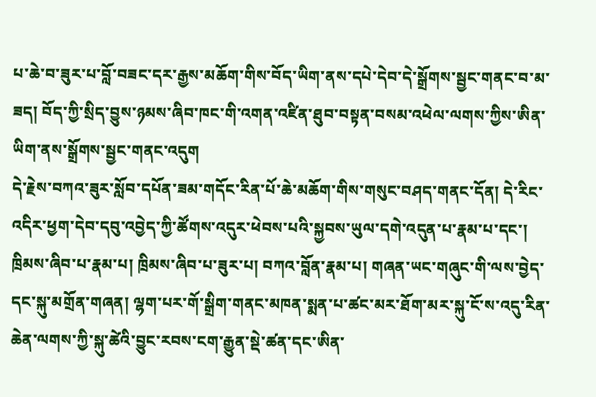པ་ཆེ་བ་ཟུར་པ་བློ་བཟང་དར་རྒྱས་མཆོག་གིས་བོད་ཡིག་ནས་དཔེ་དེབ་དེ་སྒྲོགས་སྦྱང་གནང་བ་མ་ཟད། བོད་ཀྱི་སྲིད་བྱུས་ཉམས་ཞིབ་ཁང་གི་འགན་འཛིན་ཐུབ་བསྟན་བསམ་འཕེལ་ལགས་ཀྱིས་ཨིན་ཡིག་ནས་སྒྲོགས་སྦྱང་གནང་འདུག
དེ་རྗེས་བཀའ་ཟུར་སློབ་དཔོན་ཟམ་གདོང་རིན་པོ་ཆེ་མཆོག་གིས་གསུང་བཤད་གནང་དོན། དེ་རིང་འདིར་ཕྱག་དེབ་དབུ་འབྱེད་ཀྱི་ཚོགས་འདུར་ཕེབས་པའི་སྐྱབས་ཡུལ་དགེ་འདུན་པ་རྣམ་པ་དང་། ཁྲིམས་ཞིབ་པ་རྣམ་པ། ཁྲིམས་ཞིབ་པ་ཟུར་པ། བཀའ་བློན་རྣམ་པ། གཞན་ཡང་གཞུང་གི་ལས་བྱེད་དང་སྐུ་མགྲོན་གཞན། ལྷག་པར་གོ་སྒྲིག་གནང་མཁན་སྨན་པ་ཚང་མར་ཐོག་མར་སྐུ་ངོ་ས་འདུ་རིན་ཆེན་ལགས་ཀྱི་སྐུ་ཚེའི་བྱུང་རབས་ངག་རྒྱུན་སྡེ་ཚན་དང་ཨིན་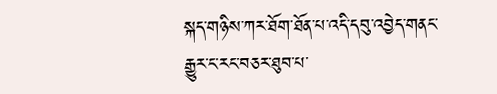སྐད་གཉིས་ཀར་ཐོག་ཐོན་པ་འདི་དབུ་འབྱེད་གནང་རྒྱུར་ང་རང་བཅར་ཐུབ་པ་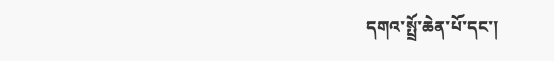དགའ་སྤྲོ་ཆེན་པོ་དང་།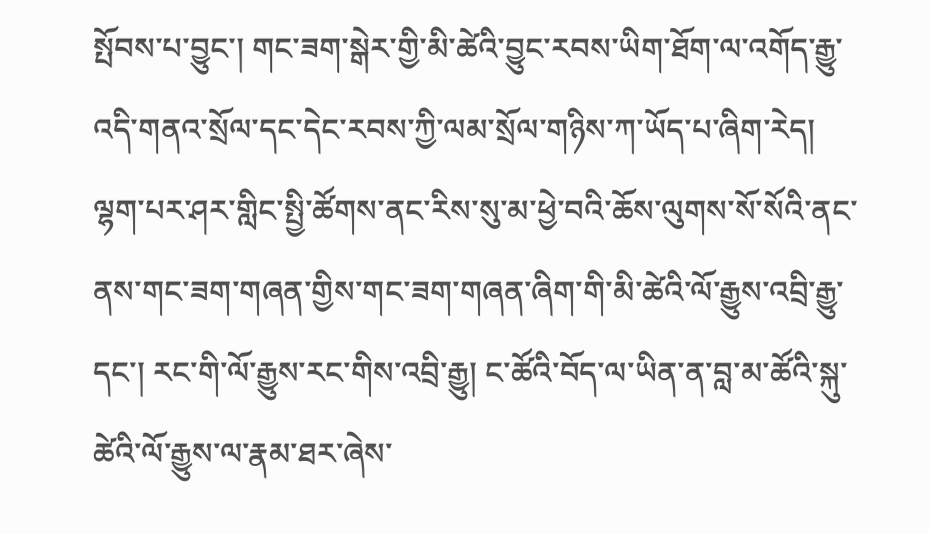སྤོབས་པ་བྱུང་། གང་ཟག་སྒེར་གྱི་མི་ཚེའི་བྱུང་རབས་ཡིག་ཐོག་ལ་འགོད་རྒྱུ་འདི་གནའ་སྲོལ་དང་དེང་རབས་ཀྱི་ལམ་སྲོལ་གཉིས་ཀ་ཡོད་པ་ཞིག་རེད།
ལྷག་པར་ཤར་གླིང་སྤྱི་ཚོགས་ནང་རིས་སུ་མ་ཕྱེ་བའི་ཆོས་ལུགས་སོ་སོའི་ནང་ནས་གང་ཟག་གཞན་གྱིས་གང་ཟག་གཞན་ཞིག་གི་མི་ཚེའི་ལོ་རྒྱུས་འབྲི་རྒྱུ་དང་། རང་གི་ལོ་རྒྱུས་རང་གིས་འབྲི་རྒྱུ། ང་ཚོའི་བོད་ལ་ཡིན་ན་བླ་མ་ཚོའི་སྐུ་ཚེའི་ལོ་རྒྱུས་ལ་རྣམ་ཐར་ཞེས་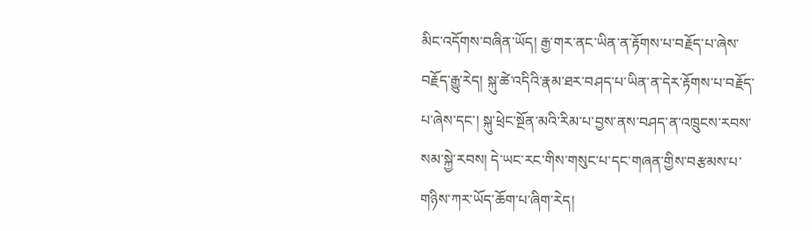མིང་འདོགས་བཞིན་ཡོད། རྒྱ་གར་ནང་ཡིན་ན་རྟོགས་པ་བརྗོད་པ་ཞེས་བརྗོད་རྒྱུ་རེད། སྐུ་ཚེ་འདིའི་རྣམ་ཐར་བཤད་པ་ཡིན་ན་དེར་རྟོགས་པ་བརྗོད་པ་ཞེས་དང་། སྐུ་ཕྲེང་སྔོན་མའི་རིམ་པ་བྱས་ནས་བཤད་ན་འཁྲུངས་རབས་སམ་སྐྱེ་རབས། དེ་ཡང་རང་གིས་གསུང་པ་དང་གཞན་གྱིས་བརྩམས་པ་གཉིས་ཀར་ཡོད་ཆོག་པ་ཞིག་རེད།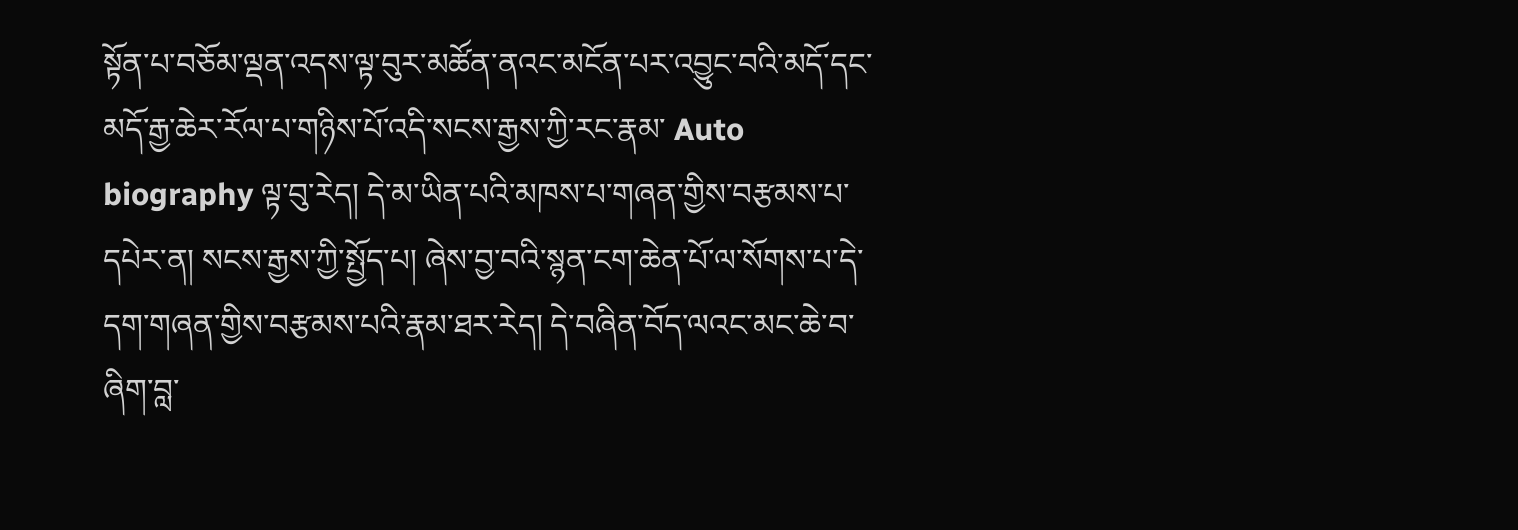སྟོན་པ་བཅོམ་ལྡན་འདས་ལྟ་བུར་མཚོན་ནའང་མངོན་པར་འབྱུང་བའི་མདོ་དང་མདོ་རྒྱ་ཆེར་རོལ་པ་གཉིས་པོ་འདི་སངས་རྒྱས་ཀྱི་རང་རྣམ་ Auto biography ལྟ་བུ་རེད། དེ་མ་ཡིན་པའི་མཁས་པ་གཞན་གྱིས་བརྩམས་པ་དཔེར་ན། སངས་རྒྱས་ཀྱི་སྤྱོད་པ། ཞེས་བྱ་བའི་སྙན་ངག་ཆེན་པོ་ལ་སོགས་པ་དེ་དག་གཞན་གྱིས་བརྩམས་པའི་རྣམ་ཐར་རེད། དེ་བཞིན་བོད་ལའང་མང་ཆེ་བ་ཞིག་བླ་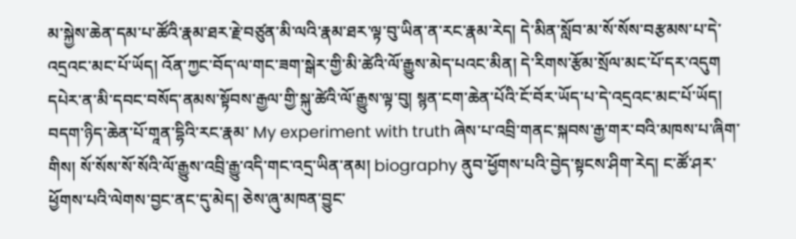མ་སྐྱེས་ཆེན་དམ་པ་ཚོའི་རྣམ་ཐར་རྗེ་བཙུན་མི་ལའི་རྣམ་ཐར་ལྟ་བུ་ཡིན་ན་རང་རྣམ་རེད། དེ་མིན་སློབ་མ་སོ་སོས་བརྩམས་པ་དེ་འདྲའང་མང་པོ་ཡོད། འོན་ཀྱང་བོད་ལ་གང་ཟག་སྒེར་གྱི་མི་ཚེའི་ལོ་རྒྱུས་མེད་པའང་མིན། དེ་རིགས་རྩོམ་སྲོལ་མང་པོ་དར་འདུག
དཔེར་ན་མི་དབང་བསོད་ནམས་སྟོབས་རྒྱལ་གྱི་སྐུ་ཚེའི་ལོ་རྒྱུས་ལྟ་བུ། སྙན་ངག་ཆེན་པོའི་ངོ་བོར་ཡོད་པ་དེ་འདྲའང་མང་པོ་ཡོད། བདག་ཉིད་ཆེན་པོ་གཱན་དྷིའི་རང་རྣམ་ My experiment with truth ཞེས་པ་འབྲི་གནང་སྐབས་རྒྱ་གར་བའི་མཁས་པ་ཞིག་གིས། སོ་སོས་སོ་སོའི་ལོ་རྒྱུས་འབྲི་རྒྱུ་འདི་གང་འདྲ་ཡིན་ནམ། biography ནུབ་ཕྱོགས་པའི་བྱེད་སྟངས་ཤིག་རེད། ང་ཚོ་ཤར་ཕྱོགས་པའི་ལེགས་བྱང་ནང་དུ་མེད། ཅེས་ཞུ་མཁན་བྱུང་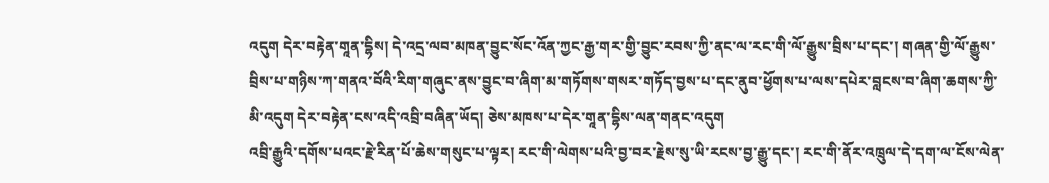འདུག དེར་བརྟེན་གཱན་དྷིས། དེ་འདྲ་ལབ་མཁན་བྱུང་སོང་འོན་ཀྱང་རྒྱ་གར་གྱི་བྱུང་རབས་ཀྱི་ནང་ལ་རང་གི་ལོ་རྒྱུས་བྲིས་པ་དང་། གཞན་གྱི་ལོ་རྒྱུས་བྲིས་པ་གཉིས་ཀ་གནའ་བོའི་རིག་གཞུང་ནས་བྱུང་བ་ཞིག་མ་གཏོགས་གསར་གཏོད་བྱས་པ་དང་ནུབ་ཕྱོགས་པ་ལས་དཔེར་བླངས་བ་ཞིག་ཆགས་ཀྱི་མི་འདུག དེར་བརྟེན་ངས་འདི་འབྲི་བཞིན་ཡོད། ཅེས་མཁས་པ་དེར་གཱན་དྷིས་ལན་གནང་འདུག
འབྲི་རྒྱུའི་དགོས་པའང་རྗེ་རིན་པོ་ཆེས་གསུང་པ་ལྟར། རང་གི་ལེགས་པའི་བྱ་བར་རྗེས་སུ་ཡི་རངས་བྱ་རྒྱུ་དང་། རང་གི་ནོར་འཁྲུལ་དེ་དག་ལ་ངོས་ལེན་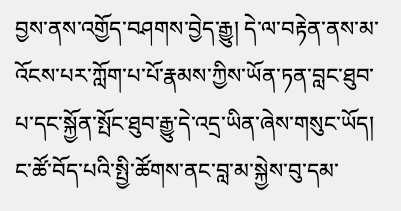བྱས་ནས་འགྱོད་བཤགས་བྱེད་རྒྱུ། དེ་ལ་བརྟེན་ནས་མ་འོངས་པར་ཀློག་པ་པོ་རྣམས་ཀྱིས་ཡོན་ཏན་བླང་ཐུབ་པ་དང་སྐྱོན་སྤོང་ཐུབ་རྒྱུ་དེ་འདྲ་ཡིན་ཞེས་གསུང་ཡོད།
ང་ཚོ་བོད་པའི་སྤྱི་ཚོགས་ནང་བླ་མ་སྐྱེས་བུ་དམ་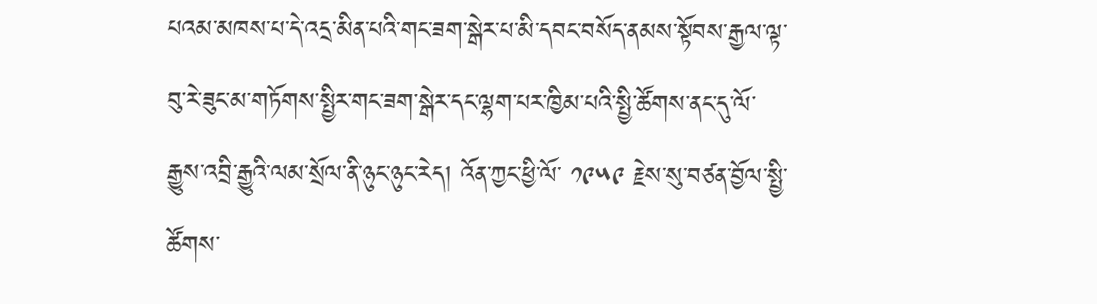པའམ་མཁས་པ་དེ་འདྲ་མིན་པའི་གང་ཟག་སྒེར་པ་མི་དབང་བསོད་ནམས་སྟོབས་རྒྱལ་ལྟ་བུ་རེ་ཟུང་མ་གཏོགས་སྤྱིར་གང་ཟག་སྒེར་དང་ལྷག་པར་ཁྱིམ་པའི་སྤྱི་ཚོགས་ནང་དུ་ལོ་རྒྱུས་འབྲི་རྒྱུའི་ལམ་སྲོལ་ནི་ཉུང་ཉུང་རེད། འོན་ཀྱང་ཕྱི་ལོ་ ༡༩༥༩ རྗེས་སུ་བཙན་བྱོལ་སྤྱི་ཚོགས་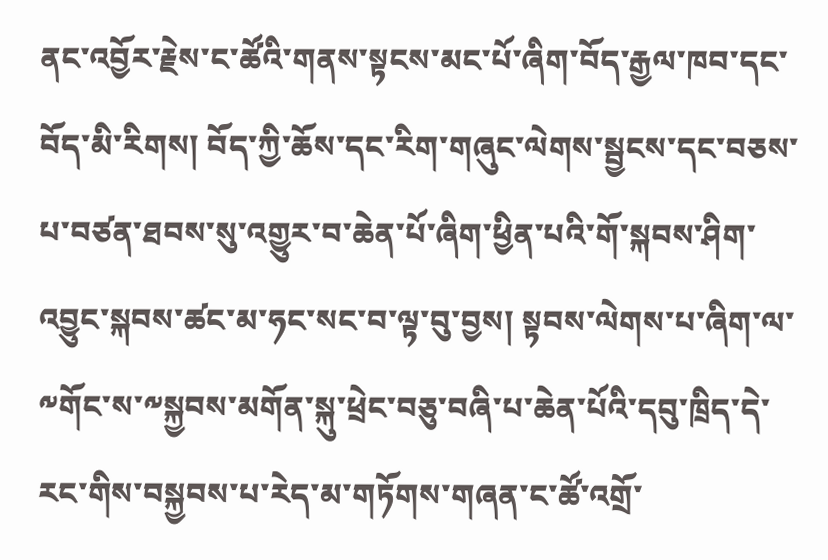ནང་འབྱོར་རྗེས་ང་ཚོའི་གནས་སྟངས་མང་པོ་ཞིག་བོད་རྒྱལ་ཁབ་དང་བོད་མི་རིགས། བོད་ཀྱི་ཆོས་དང་རིག་གཞུང་ལེགས་སྦྱངས་དང་བཅས་པ་བཙན་ཐབས་སུ་འགྱུར་བ་ཆེན་པོ་ཞིག་ཕྱིན་པའི་གོ་སྐབས་ཤིག་འབྱུང་སྐབས་ཚང་མ་ཧང་སང་བ་ལྟ་བུ་བྱས། སྟབས་ལེགས་པ་ཞིག་ལ་༸གོང་ས་༸སྐྱབས་མགོན་སྐུ་ཕྲེང་བཅུ་བཞི་པ་ཆེན་པོའི་དབུ་ཁྲིད་དེ་རང་གིས་བསྐྱབས་པ་རེད་མ་གཏོགས་གཞན་ང་ཚོ་འགྲོ་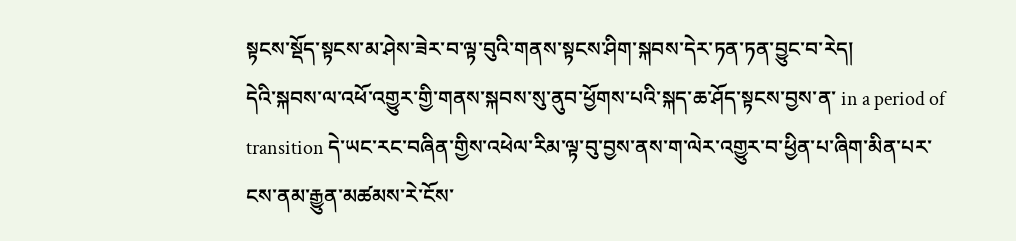སྟངས་སྡོད་སྟངས་མ་ཤེས་ཟེར་བ་ལྟ་བུའི་གནས་སྟངས་ཤིག་སྐབས་དེར་ཏན་ཏན་བྱུང་བ་རེད།
དེའི་སྐབས་ལ་འཕོ་འགྱུར་གྱི་གནས་སྐབས་སུ་ནུབ་ཕྱོགས་པའི་སྐད་ཆ་ཤོད་སྟངས་བྱས་ན་ in a period of transition དེ་ཡང་རང་བཞིན་གྱིས་འཕེལ་རིམ་ལྟ་བུ་བྱས་ནས་ག་ལེར་འགྱུར་བ་ཕྱིན་པ་ཞིག་མིན་པར་ངས་ནམ་རྒྱུན་མཚམས་རེ་ངོས་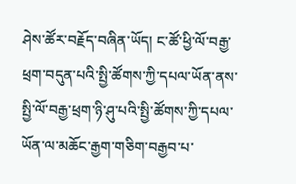ཤེས་ཚོར་བརྗོད་བཞིན་ཡོད། ང་ཚོ་ཕྱི་ལོ་བརྒྱ་ཕྲག་བདུན་པའི་སྤྱི་ཚོགས་ཀྱི་དཔལ་ཡོན་ནས་སྤྱི་ལོ་བརྒྱ་ཕྲག་ཉི་ཤུ་པའི་སྤྱི་ཚོགས་ཀྱི་དཔལ་ཡོན་ལ་མཆོང་རྒྱག་གཅིག་བརྒྱབ་པ་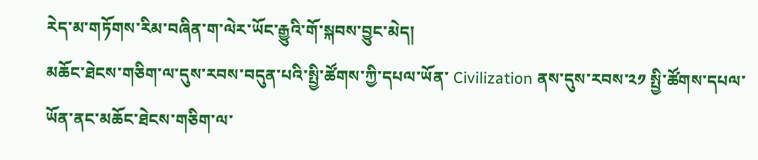རེད་མ་གཏོགས་རིམ་བཞིན་ག་ལེར་ཡོང་རྒྱུའི་གོ་སྐབས་བྱུང་མེད།
མཆོང་ཐེངས་གཅིག་ལ་དུས་རབས་བདུན་པའི་སྤྱི་ཚོགས་ཀྱི་དཔལ་ཡོན་ Civilization ནས་དུས་རབས་༢༡ སྤྱི་ཚོགས་དཔལ་ཡོན་ནང་མཆོང་ཐེངས་གཅིག་ལ་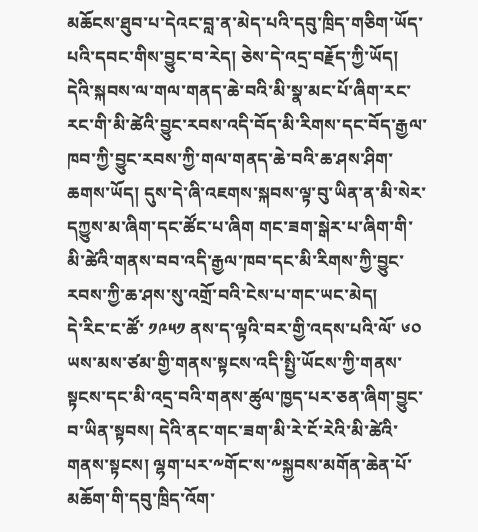མཆོངས་ཐུབ་པ་དེའང་བླ་ན་མེད་པའི་དབུ་ཁྲིད་གཅིག་ཡོད་པའི་དབང་གིས་བྱུང་བ་རེད། ཅེས་དེ་འདྲ་བརྗོད་ཀྱི་ཡོད། དེའི་སྐབས་ལ་གལ་གནད་ཆེ་བའི་མི་སྣ་མང་པོ་ཞིག་རང་རང་གི་མི་ཚེའི་བྱུང་རབས་འདི་བོད་མི་རིགས་དང་བོད་རྒྱལ་ཁབ་ཀྱི་བྱུང་རབས་ཀྱི་གལ་གནད་ཆེ་བའི་ཆ་ཤས་ཤིག་ཆགས་ཡོད། དུས་དེ་ཞི་འཇགས་སྐབས་ལྟ་བུ་ཡིན་ན་མི་སེར་དཀྱུས་མ་ཞིག་དང་ཚོང་པ་ཞིག གང་ཟག་སྒེར་པ་ཞིག་གི་མི་ཚེའི་གནས་བབ་འདི་རྒྱལ་ཁབ་དང་མི་རིགས་ཀྱི་བྱུང་རབས་ཀྱི་ཆ་ཤས་སུ་འགྲོ་བའི་ངེས་པ་གང་ཡང་མེད།
དེ་རིང་ང་ཚོ་ ༡༩༥༡ ནས་ད་ལྟའི་བར་གྱི་འདས་པའི་ལོ་ ༦༠ ཡས་མས་ཙམ་གྱི་གནས་སྟངས་འདི་སྤྱི་ཡོངས་ཀྱི་གནས་སྟངས་དང་མི་འདྲ་བའི་གནས་ཚུལ་ཁྱད་པར་ཅན་ཞིག་བྱུང་བ་ཡིན་སྟབས། དེའི་ནང་གང་ཟག་མི་རེ་ངོ་རེའི་མི་ཚེའི་གནས་སྟངས། ལྷག་པར་༸གོང་ས་༸སྐྱབས་མགོན་ཆེན་པོ་མཆོག་གི་དབུ་ཁྲིད་འོག་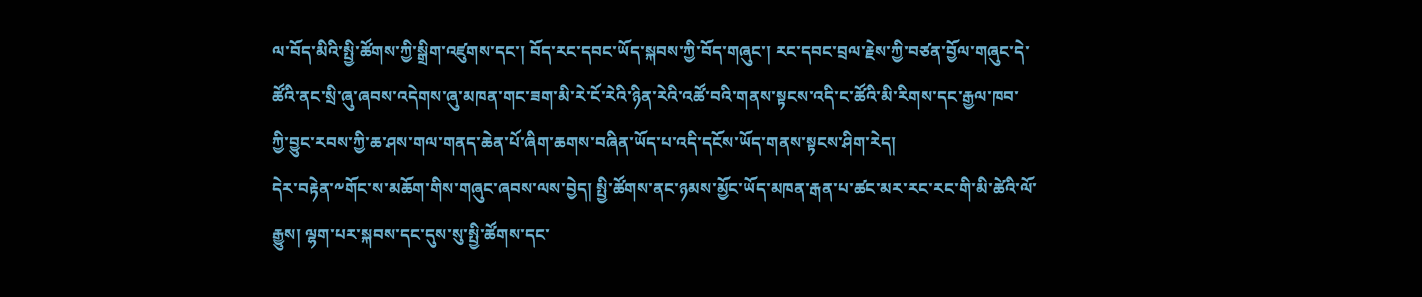ལ་བོད་མིའི་སྤྱི་ཚོགས་ཀྱི་སྒྲིག་འཛུགས་དང་། བོད་རང་དབང་ཡོད་སྐབས་ཀྱི་བོད་གཞུང་། རང་དབང་བྲལ་རྗེས་ཀྱི་བཙན་བྱོལ་གཞུང་དེ་ཚོའི་ནང་སྲི་ཞུ་ཞབས་འདེགས་ཞུ་མཁན་གང་ཟག་མི་རེ་ངོ་རེའི་ཉིན་རེའི་འཚོ་བའི་གནས་སྟངས་འདི་ང་ཚོའི་མི་རིགས་དང་རྒྱལ་ཁབ་ཀྱི་བྱུང་རབས་ཀྱི་ཆ་ཤས་གལ་གནད་ཆེན་པོ་ཞིག་ཆགས་བཞིན་ཡོད་པ་འདི་དངོས་ཡོད་གནས་སྟངས་ཤིག་རེད།
དེར་བརྟེན་༸གོང་ས་མཆོག་གིས་གཞུང་ཞབས་ལས་བྱེད། སྤྱི་ཚོགས་ནང་ཉམས་མྱོང་ཡོད་མཁན་རྒན་པ་ཚང་མར་རང་རང་གི་མི་ཚེའི་ལོ་རྒྱུས། ལྷག་པར་སྐབས་དང་དུས་སུ་སྤྱི་ཚོགས་དང་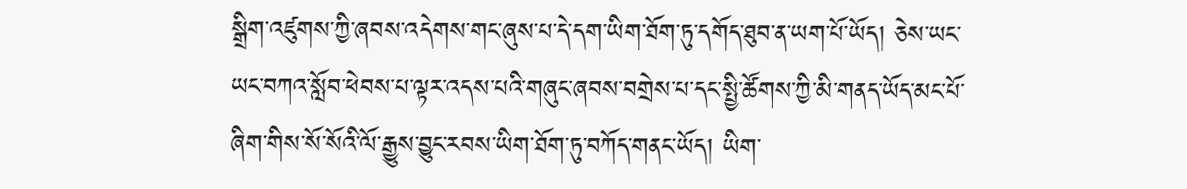སྒྲིག་འཛུགས་ཀྱི་ཞབས་འདེགས་གང་ཞུས་པ་དེ་དག་ཡིག་ཐོག་ཏུ་དགོད་ཐུབ་ན་ཡག་པོ་ཡོད། ཅེས་ཡང་ཡང་བཀའ་སློབ་ཕེབས་པ་ལྟར་འདས་པའི་གཞུང་ཞབས་བགྲེས་པ་དང་སྤྱི་ཚོགས་ཀྱི་མི་གནད་ཡོད་མང་པོ་ཞིག་གིས་སོ་སོའི་ལོ་རྒྱུས་བྱུང་རབས་ཡིག་ཐོག་ཏུ་བཀོད་གནང་ཡོད། ཡིག་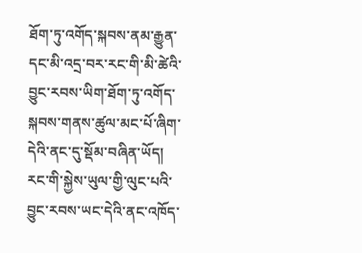ཐོག་ཏུ་འགོད་སྐབས་ནམ་རྒྱུན་དང་མི་འདྲ་བར་རང་གི་མི་ཚེའི་བྱུང་རབས་ཡིག་ཐོག་ཏུ་འགོད་སྐབས་གནས་ཚུལ་མང་པོ་ཞིག་དེའི་ནང་དུ་སྡོམ་བཞིན་ཡོད།
རང་གི་སྐྱེས་ཡུལ་གྱི་ལུང་པའི་བྱུང་རབས་ཡང་དེའི་ནང་འཁོད་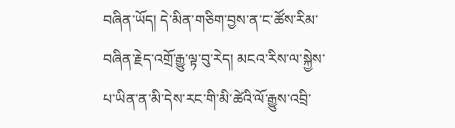བཞིན་ཡོད། དེ་མིན་གཅིག་བྱས་ན་ང་ཚོས་རིམ་བཞིན་རྗེད་འགྲོ་རྒྱུ་ལྟ་བུ་རེད། མངའ་རིས་ལ་སྐྱེས་པ་ཡིན་ན་མི་དེས་རང་གི་མི་ཚེའི་ལོ་རྒྱུས་འབྲི་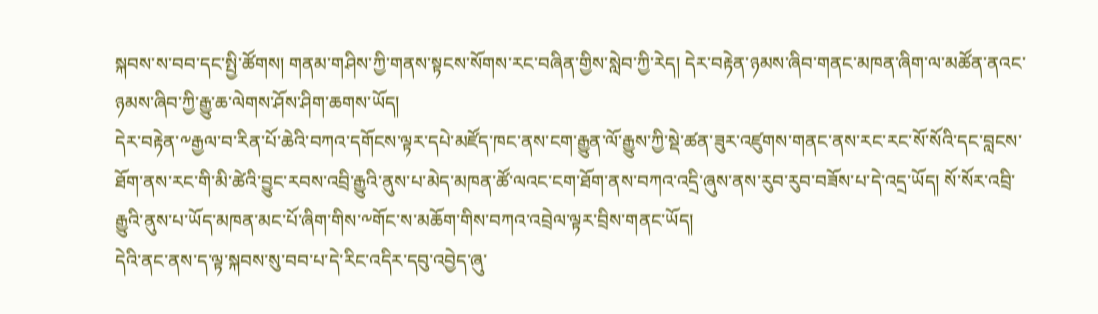སྐབས་ས་བབ་དང་སྤྱི་ཚོགས། གནམ་གཤིས་ཀྱི་གནས་སྟངས་སོགས་རང་བཞིན་གྱིས་སླེབ་ཀྱི་རེད། དེར་བརྟེན་ཉམས་ཞིབ་གནང་མཁན་ཞིག་ལ་མཚོན་ནའང་ཉམས་ཞིབ་ཀྱི་རྒྱུ་ཆ་ལེགས་ཤོས་ཤིག་ཆགས་ཡོད།
དེར་བརྟེན་༸རྒྱལ་བ་རིན་པོ་ཆེའི་བཀའ་དགོངས་ལྟར་དཔེ་མཛོད་ཁང་ནས་ངག་རྒྱུན་ལོ་རྒྱུས་ཀྱི་སྡེ་ཚན་ཟུར་འཛུགས་གནང་ནས་རང་རང་སོ་སོའི་དང་བླངས་ཐོག་ནས་རང་གི་མི་ཚེའི་བྱུང་རབས་འབྲི་རྒྱུའི་ནུས་པ་མེད་མཁན་ཚོ་ལའང་ངག་ཐོག་ནས་བཀའ་འདྲི་ཞུས་ནས་རུབ་རུབ་བཟོས་པ་དེ་འདྲ་ཡོད། སོ་སོར་འབྲི་རྒྱུའི་ནུས་པ་ཡོད་མཁན་མང་པོ་ཞིག་གིས་༸གོང་ས་མཆོག་གིས་བཀའ་འབྲེལ་ལྟར་བྲིས་གནང་ཡོད།
དེའི་ནང་ནས་ད་ལྟ་སྐབས་སུ་བབ་པ་དེ་རིང་འདིར་དབུ་འབྱེད་ཞུ་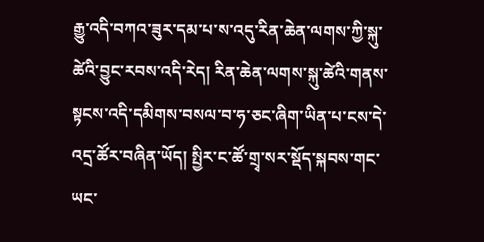རྒྱུ་འདི་བཀའ་ཟུར་དམ་པ་ས་འདུ་རིན་ཆེན་ལགས་ཀྱི་སྐུ་ཚེའི་བྱུང་རབས་འདི་རེད། རིན་ཆེན་ལགས་སྐུ་ཚེའི་གནས་སྟངས་འདི་དམིགས་བསལ་བ་ཧ་ཅང་ཞིག་ཡིན་པ་ངས་དེ་འདྲ་ཚོར་བཞིན་ཡོད། སྤྱིར་ང་ཚོ་གྲྭ་སར་སྡོད་སྐབས་གང་ཡང་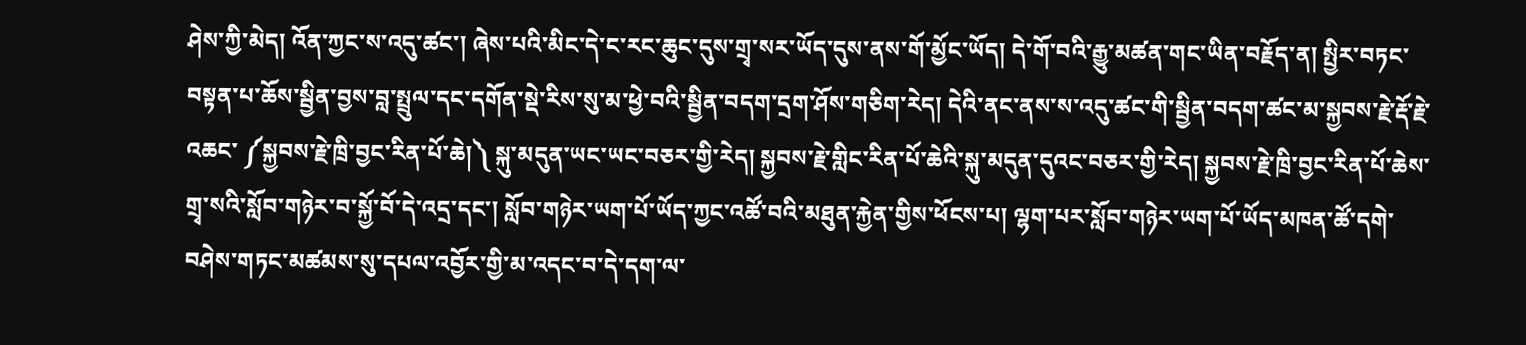ཤེས་ཀྱི་མེད། འོན་ཀྱང་ས་འདུ་ཚང་། ཞེས་པའི་མིང་དེ་ང་རང་ཆུང་དུས་གྲྭ་སར་ཡོད་དུས་ནས་གོ་མྱོང་ཡོད། དེ་གོ་བའི་རྒྱུ་མཚན་གང་ཡིན་བརྗོད་ན། སྤྱིར་བཏང་བསྟན་པ་ཆོས་སྦྱིན་བྱས་བླ་སྤྲུལ་དང་དགོན་སྡེ་རིས་སུ་མ་ཕྱེ་བའི་སྦྱིན་བདག་དྲག་ཤོས་གཅིག་རེད། དེའི་ནང་ནས་ས་འདུ་ཚང་གི་སྦྱིན་བདག་ཚང་མ་སྐྱབས་རྗེ་རྡོ་རྗེ་འཆང་ ༼སྐྱབས་རྗེ་ཁྲི་བྱང་རིན་པོ་ཆེ།༽ སྐུ་མདུན་ཡང་ཡང་བཅར་གྱི་རེད། སྐྱབས་རྗེ་གླིང་རིན་པོ་ཆེའི་སྐུ་མདུན་དུའང་བཅར་གྱི་རེད། སྐྱབས་རྗེ་ཁྲི་བྱང་རིན་པོ་ཆེས་གྲྭ་སའི་སློབ་གཉེར་བ་སྐྱོ་བོ་དེ་འདྲ་དང་། སློབ་གཉེར་ཡག་པོ་ཡོད་ཀྱང་འཚོ་བའི་མཐུན་རྐྱེན་གྱིས་ཕོངས་པ། ལྷག་པར་སློབ་གཉེར་ཡག་པོ་ཡོད་མཁན་ཚོ་དགེ་བཤེས་གཏང་མཚམས་སུ་དཔལ་འབྱོར་གྱི་མ་འདང་བ་དེ་དག་ལ་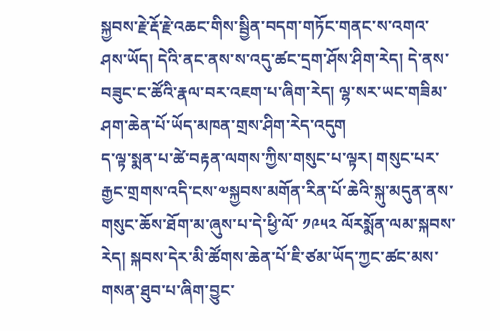སྐྱབས་རྗེ་རྡོ་རྗེ་འཆང་གིས་སྦྱིན་བདག་གཏོང་གནང་ས་འགའ་ཤས་ཡོད། དེའི་ནང་ནས་ས་འདུ་ཚང་དྲག་ཤོས་ཤིག་རེད། དེ་ནས་བཟུང་ང་ཚོའི་རྣལ་བར་འཇག་པ་ཞིག་རེད། ལྷ་སར་ཡང་གཟིམ་ཤག་ཆེན་པོ་ཡོད་མཁན་གྲས་ཤིག་རེད་འདུག
ད་ལྟ་སྨན་པ་ཚེ་བརྟན་ལགས་ཀྱིས་གསུང་པ་ལྟར། གསུང་པར་རྒྱང་གྲགས་འདི་ངས་༧སྐྱབས་མགོན་རིན་པོ་ཆེའི་སྐུ་མདུན་ནས་གསུང་ཆོས་ཐོག་མ་ཞུས་པ་དེ་ཕྱི་ལོ་ ༡༩༥༢ ལོརསྨོན་ལམ་སྐབས་རེད། སྐབས་དེར་མི་ཚོགས་ཆེན་པོ་ཇི་ཙམ་ཡོད་ཀྱང་ཚང་མས་གསན་ཐུབ་པ་ཞིག་བྱུང་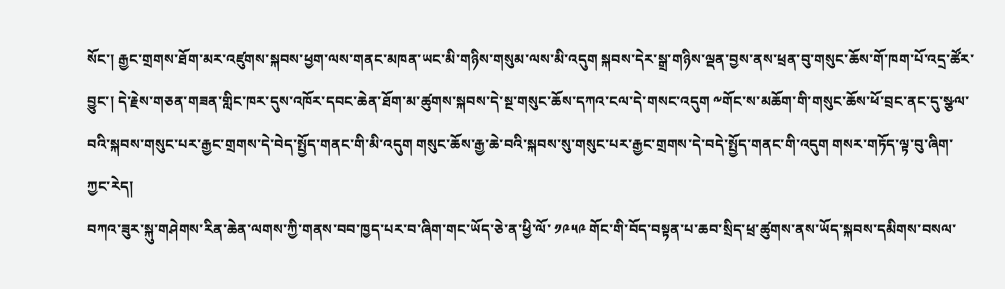སོང་། རྒྱང་གྲགས་ཐོག་མར་འཛུགས་སྐབས་ཕྱག་ལས་གནང་མཁན་ཡང་མི་གཉིས་གསུམ་ལས་མི་འདུག སྐབས་དེར་སྒྲ་གཉིས་ལྡན་བྱས་ནས་ཕྲན་བུ་གསུང་ཆོས་གོ་ཁག་པོ་འདྲ་ཚོར་བྱུང་། དེ་རྗེས་གཅན་གཟན་གླིང་ཁར་དུས་འཁོར་དབང་ཆེན་ཐོག་མ་ཚུགས་སྐབས་དེ་སྔ་གསུང་ཆོས་དཀའ་ངལ་དེ་གསང་འདུག ༸གོང་ས་མཆོག་གི་གསུང་ཆོས་ཕོ་བྲང་ནང་དུ་སྩལ་བའི་སྐབས་གསུང་པར་རྒྱང་གྲགས་དེ་བེད་སྤྱོད་གནང་གི་མི་འདུག གསུང་ཆོས་རྒྱ་ཆེ་བའི་སྐབས་སུ་གསུང་པར་རྒྱང་གྲགས་དེ་བདེ་སྤྱོད་གནང་གི་འདུག གསར་གཏོད་ལྟ་བུ་ཞིག་ཀྱང་རེད།
བཀའ་ཟུར་སྐུ་གཤེགས་རིན་ཆེན་ལགས་ཀྱི་གནས་བབ་ཁྱད་པར་བ་ཞིག་གང་ཡོད་ཅེ་ན་ཕྱི་ལོ་ ༡༩༥༩ གོང་གི་བོད་བསྟན་པ་ཆབ་སྲིད་ཕྲ་ཚུགས་ནས་ཡོད་སྐབས་དམིགས་བསལ་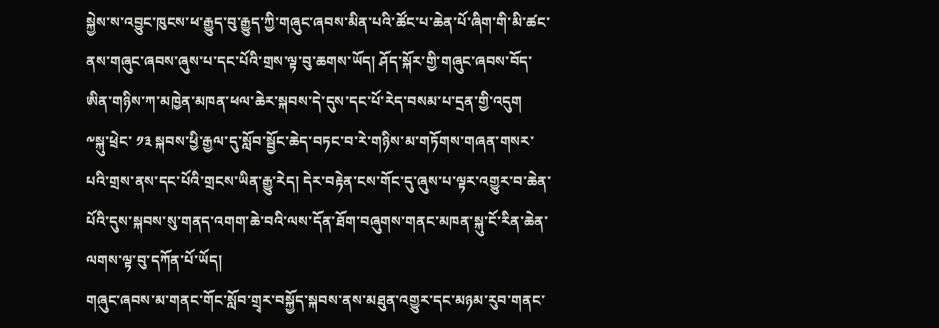སྐྱེས་ས་འབྱུང་ཁུངས་ཕ་རྒྱུད་བུ་རྒྱུད་ཀྱི་གཞུང་ཞབས་མིན་པའི་ཚོང་པ་ཆེན་པོ་ཞིག་གི་མི་ཚང་ནས་གཞུང་ཞབས་ཞུས་པ་དང་པོའི་གྲས་ལྟ་བུ་ཆགས་ཡོད། ཤོད་སྐོར་གྱི་གཞུང་ཞབས་བོད་ཨིན་གཉིས་ཀ་མཁྱེན་མཁན་ཕལ་ཆེར་སྐབས་དེ་དུས་དང་པོ་རེད་བསམ་པ་དྲན་གྱི་འདུག
༸སྐུ་ཕྲེང་ ༡༣ སྐབས་ཕྱི་རྒྱལ་དུ་སློབ་སྦྱོང་ཆེད་བཏང་བ་རེ་གཉིས་མ་གཏོགས་གཞན་གསར་པའི་གྲས་ནས་དང་པོའི་གྲངས་ཡིན་རྒྱུ་རེད། དེར་བརྟེན་ངས་གོང་དུ་ཞུས་པ་ལྟར་འགྱུར་བ་ཆེན་པོའི་དུས་སྐབས་སུ་གནད་འགག་ཆེ་བའི་ལས་དོན་ཐོག་བཞུགས་གནང་མཁན་སྐུ་ངོ་རིན་ཆེན་ལགས་ལྟ་བུ་དཀོན་པོ་ཡོད།
གཞུང་ཞབས་མ་གནང་གོང་སློབ་གྲྭར་བསྐྱོད་སྐབས་ནས་མཐུན་འགྱུར་དང་མཉམ་རུབ་གནང་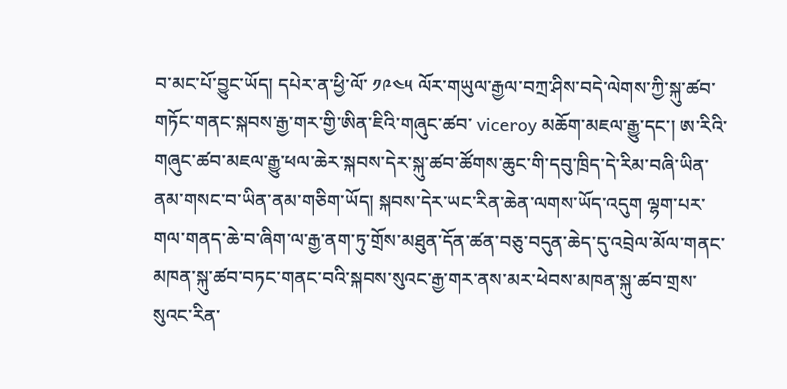བ་མང་པོ་བྱུང་ཡོད། དཔེར་ན་ཕྱི་ལོ་ ༡༩༤༥ ལོར་གཡུལ་རྒྱལ་བཀྲ་ཤིས་བདེ་ལེགས་ཀྱི་སྐུ་ཚབ་གཏོང་གནང་སྐབས་རྒྱ་གར་གྱི་ཨིན་ཇིའི་གཞུང་ཚབ་ viceroy མཆོག་མཇལ་རྒྱུ་དང་། ཨ་རིའི་གཞུང་ཚབ་མཇལ་རྒྱུ་ཕལ་ཆེར་སྐབས་དེར་སྐུ་ཚབ་ཚོགས་ཆུང་གི་དབུ་ཁྲིད་དེ་རིམ་བཞི་ཡིན་ནམ་གསང་བ་ཡིན་ནམ་གཅིག་ཡོད། སྐབས་དེར་ཡང་རིན་ཆེན་ལགས་ཡོད་འདུག ལྷག་པར་གལ་གནད་ཆེ་བ་ཞིག་ལ་རྒྱ་ནག་ཏུ་གྲོས་མཐུན་དོན་ཚན་བཅུ་བདུན་ཆེད་དུ་འབྲེལ་མོལ་གནང་མཁན་སྐུ་ཚབ་བཏང་གནང་བའི་སྐབས་སུའང་རྒྱ་གར་ནས་མར་ཕེབས་མཁན་སྐུ་ཚབ་གྲས་སུའང་རིན་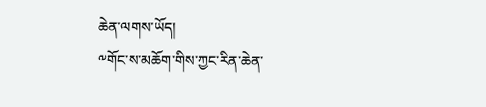ཆེན་ལགས་ཡོད།
༸གོང་ས་མཆོག་གིས་ཀྱང་རིན་ཆེན་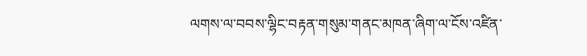ལགས་ལ་བབས་ལྷིང་བརྟན་གསུམ་གནང་མཁན་ཞིག་ལ་ངོས་འཛིན་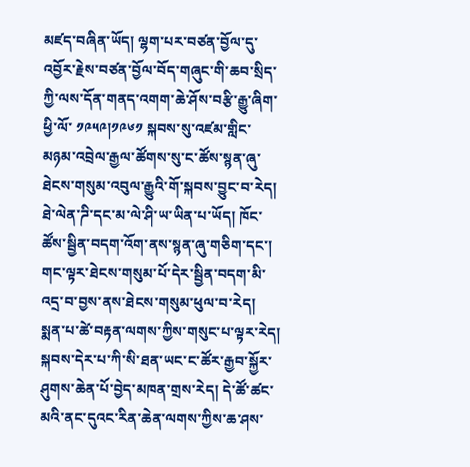མཛད་བཞིན་ཡོད། ལྷག་པར་བཙན་བྱོལ་དུ་འབྱོར་རྗེས་བཙན་བྱོལ་བོད་གཞུང་གི་ཆབ་སྲིད་ཀྱི་ལས་དོན་གནད་འགག་ཆེ་ཤོས་བརྩི་རྒྱུ་ཞིག་ཕྱི་ལོ་ ༡༩༥༩།༡༩༦༡ སྐབས་སུ་འཛམ་གླིང་མཉམ་འབྲེལ་རྒྱལ་ཚོགས་སུ་ང་ཚོས་སྙན་ཞུ་ཐེངས་གསུམ་འབུལ་རྒྱུའི་གོ་སྐབས་བྱུང་བ་རེད། ཐེ་ལེན་ཌི་དང་མ་ལེ་ཤི་ཡ་ཡིན་པ་ཡོད། ཁོང་ཚོས་སྦྱིན་བདག་འོག་ནས་སྙན་ཞུ་གཅིག་དང་། གང་ལྟར་ཐེངས་གསུམ་པོ་དེར་སྦྱིན་བདག་མི་འདྲ་བ་བྱས་ནས་ཐེངས་གསུམ་ཕུལ་བ་རེད། སྨན་པ་ཚེ་བརྟན་ལགས་ཀྱིས་གསུང་པ་ལྟར་རེད། སྐབས་དེར་པ་ཀི་སི་ཐན་ཡང་ང་ཚོར་རྒྱབ་སྐྱོར་ཤུགས་ཆེན་པོ་བྱེད་མཁན་གྲས་རེད། དེ་ཚོ་ཚང་མའི་ནང་དུའང་རིན་ཆེན་ལགས་ཀྱིས་ཆ་ཤས་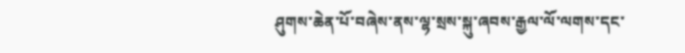ཤུགས་ཆེན་པོ་བཞེས་ནས་ལྷ་སྲས་སྐུ་ཞབས་རྒྱལ་ལོ་ལགས་དང་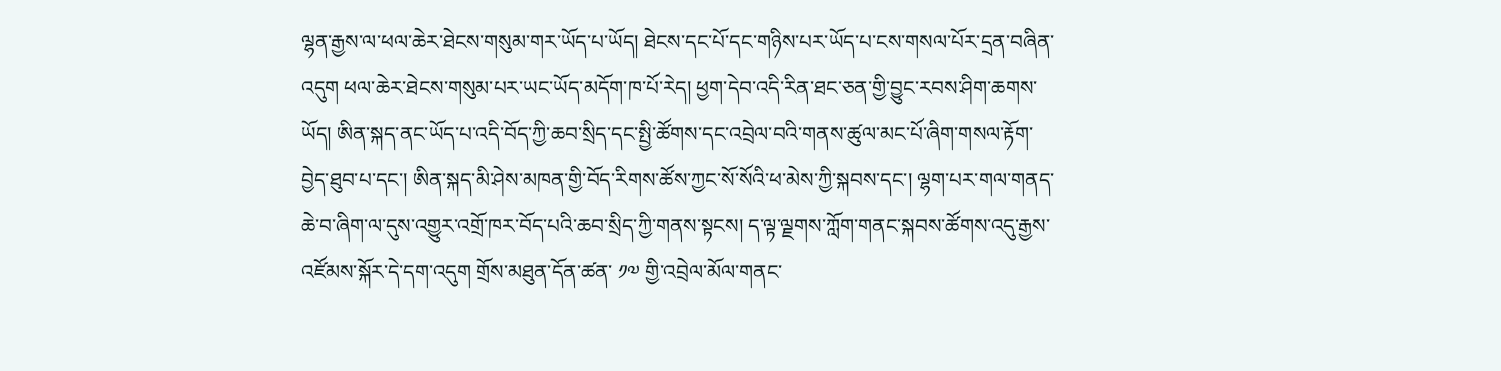ལྷན་རྒྱས་ལ་ཕལ་ཆེར་ཐེངས་གསུམ་གར་ཡོད་པ་ཡོད། ཐེངས་དང་པོ་དང་གཉིས་པར་ཡོད་པ་ངས་གསལ་པོར་དྲན་བཞིན་འདུག ཕལ་ཆེར་ཐེངས་གསུམ་པར་ཡང་ཡོད་མདོག་ཁ་པོ་རེད། ཕྱག་དེབ་འདི་རིན་ཐང་ཅན་གྱི་བྱུང་རབས་ཤིག་ཆགས་ཡོད། ཨིན་སྐད་ནང་ཡོད་པ་འདི་བོད་ཀྱི་ཆབ་སྲིད་དང་སྤྱི་ཚོགས་དང་འབྲེལ་བའི་གནས་ཚུལ་མང་པོ་ཞིག་གསལ་རྟོག་བྱེད་ཐུབ་པ་དང་། ཨིན་སྐད་མི་ཤེས་མཁན་གྱི་བོད་རིགས་ཚོས་ཀྱང་སོ་སོའི་ཕ་མེས་ཀྱི་སྐབས་དང་། ལྷག་པར་གལ་གནད་ཆེ་བ་ཞིག་ལ་དུས་འགྱུར་འགྲོ་ཁར་བོད་པའི་ཆབ་སྲིད་ཀྱི་གནས་སྟངས། ད་ལྟ་ལྗགས་ཀློག་གནང་སྐབས་ཚོགས་འདུ་རྒྱས་འཛོམས་སྐོར་དེ་དག་འདུག གྲོས་མཐུན་དོན་ཚན་ ༡༧ གྱི་འབྲེལ་མོལ་གནང་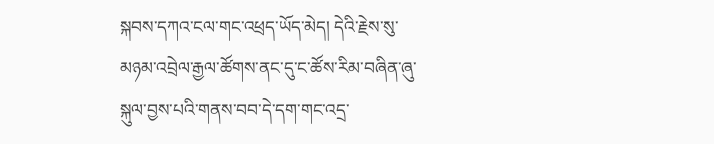སྐབས་དཀའ་ངལ་གང་འཕྲད་ཡོད་མེད། དེའི་རྗེས་སུ་མཉམ་འབྲེལ་རྒྱལ་ཚོགས་ནང་དུ་ང་ཚོས་རིམ་བཞིན་ཞུ་སྐུལ་བྱས་པའི་གནས་བབ་དེ་དག་གང་འདྲ་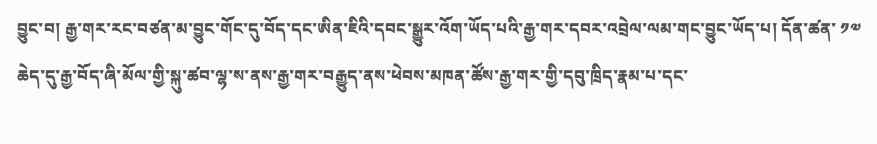བྱུང་བ། རྒྱ་གར་རང་བཙན་མ་བྱུང་གོང་དུ་བོད་དང་ཨིན་ཇིའི་དབང་སྒྱུར་འོག་ཡོད་པའི་རྒྱ་གར་དབར་འབྲེལ་ལམ་གང་བྱུང་ཡོད་པ། དོན་ཚན་ ༡༧ ཆེད་དུ་རྒྱ་བོད་ཞི་མོལ་གྱི་སྐུ་ཚབ་ལྷ་ས་ནས་རྒྱ་གར་བརྒྱུད་ནས་ཕེབས་མཁན་ཚོས་རྒྱ་གར་གྱི་དབུ་ཁྲིད་རྣམ་པ་དང་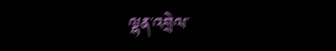ལྷན་འབྲེལ་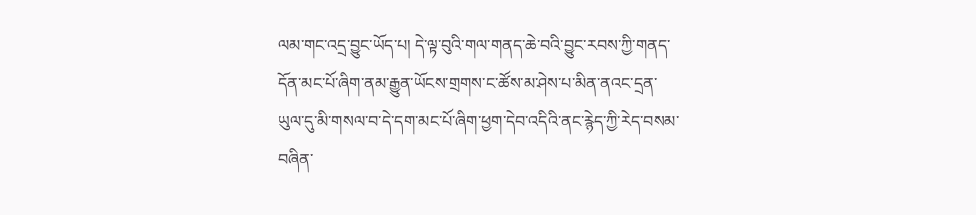ལམ་གང་འདྲ་བྱུང་ཡོད་པ། དེ་ལྟ་བུའི་གལ་གནད་ཆེ་བའི་བྱུང་རབས་ཀྱི་གནད་དོན་མང་པོ་ཞིག་ནམ་རྒྱུན་ཡོངས་གྲགས་ང་ཚོས་མ་ཤེས་པ་མིན་ནའང་དྲན་ཡུལ་དུ་མི་གསལ་བ་དེ་དག་མང་པོ་ཞིག་ཕྱག་དེབ་འདིའི་ནང་རྙེད་ཀྱི་རེད་བསམ་བཞིན་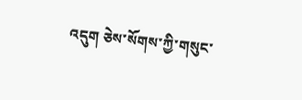འདུག ཅེས་སོགས་ཀྱི་གསུང་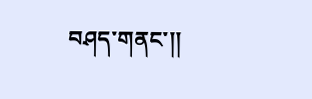བཤད་གནང་།།